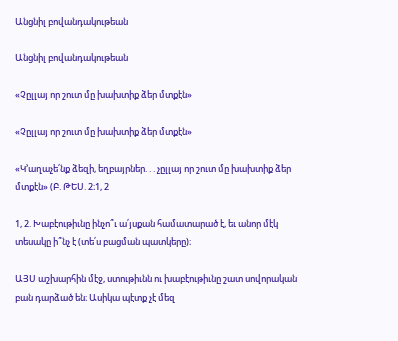Անցնիլ բովանդակութեան

Անցնիլ բովանդակութեան

«Չըլլայ որ շուտ մը խախտիք ձեր մտքէն»

«Չըլլայ որ շուտ մը խախտիք ձեր մտքէն»

«Կ’աղաչե՛նք ձեզի, եղբայրներ. . . չըլլայ որ շուտ մը խախտիք ձեր մտքէն» (Բ. ԹԵՍ. 2։1, 2

1, 2. Խաբէութիւնը ինչո՞ւ ա՛յսքան համատարած է, եւ անոր մէկ տեսակը ի՞նչ է (տե՛ս բացման պատկերը)։

ԱՅՍ աշխարհին մէջ, ստութիւնն ու խաբէութիւնը շատ սովորական բան դարձած են։ Ասիկա պէտք չէ մեզ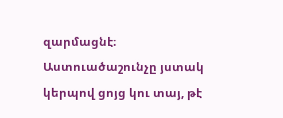զարմացնէ։ Աստուածաշունչը յստակ կերպով ցոյց կու տայ, թէ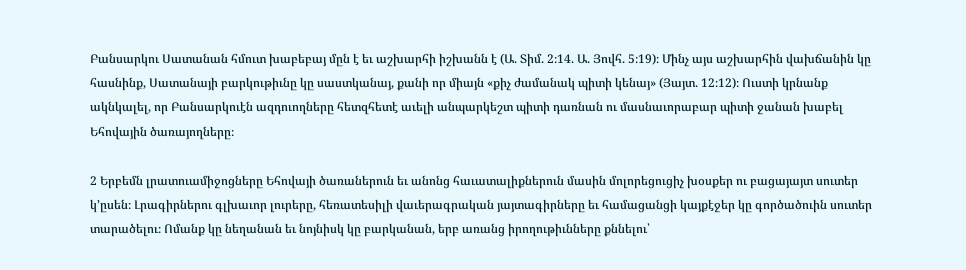Բանսարկու Սատանան հմուտ խաբեբայ մըն է եւ աշխարհի իշխանն է (Ա. Տիմ. 2։14. Ա. Յովհ. 5։19)։ Մինչ այս աշխարհին վախճանին կը հասնինք, Սատանայի բարկութիւնը կը սաստկանայ, քանի որ միայն «քիչ ժամանակ պիտի կենայ» (Յայտ. 12։12)։ Ուստի կրնանք ակնկալել, որ Բանսարկուէն ազդուողները հետզհետէ աւելի անպարկեշտ պիտի դառնան ու մասնաւորաբար պիտի ջանան խաբել Եհովային ծառայողները։

2 Երբեմն լրատուամիջոցները Եհովայի ծառաներուն եւ անոնց հաւատալիքներուն մասին մոլորեցուցիչ խօսքեր ու բացայայտ սուտեր կ’ըսեն։ Լրագիրներու գլխաւոր լուրերը, հեռատեսիլի վաւերագրական յայտագիրները եւ համացանցի կայքէջեր կը գործածուին սուտեր տարածելու։ Ոմանք կը նեղանան եւ նոյնիսկ կը բարկանան, երբ առանց իրողութիւնները քննելու՝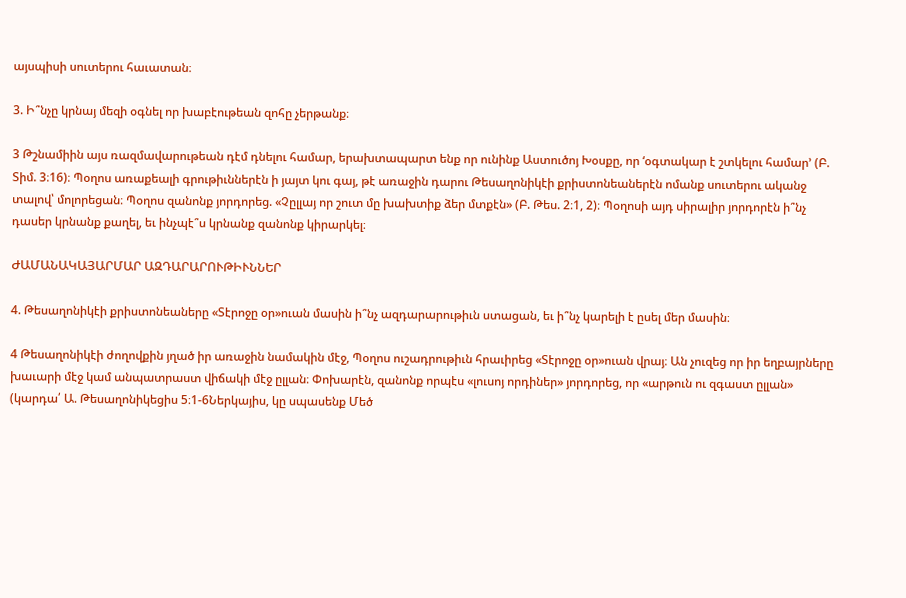այսպիսի սուտերու հաւատան։

3. Ի՞նչը կրնայ մեզի օգնել որ խաբէութեան զոհը չերթանք։

3 Թշնամիին այս ռազմավարութեան դէմ դնելու համար, երախտապարտ ենք որ ունինք Աստուծոյ Խօսքը, որ ‘օգտակար է շտկելու համար’ (Բ. Տիմ. 3։16)։ Պօղոս առաքեալի գրութիւններէն ի յայտ կու գայ, թէ առաջին դարու Թեսաղոնիկէի քրիստոնեաներէն ոմանք սուտերու ականջ տալով՝ մոլորեցան։ Պօղոս զանոնք յորդորեց. «Չըլլայ որ շուտ մը խախտիք ձեր մտքէն» (Բ. Թես. 2։1, 2)։ Պօղոսի այդ սիրալիր յորդորէն ի՞նչ դասեր կրնանք քաղել, եւ ինչպէ՞ս կրնանք զանոնք կիրարկել։

ԺԱՄԱՆԱԿԱՅԱՐՄԱՐ ԱԶԴԱՐԱՐՈՒԹԻՒՆՆԵՐ

4. Թեսաղոնիկէի քրիստոնեաները «Տէրոջը օր»ուան մասին ի՞նչ ազդարարութիւն ստացան, եւ ի՞նչ կարելի է ըսել մեր մասին։

4 Թեսաղոնիկէի ժողովքին յղած իր առաջին նամակին մէջ, Պօղոս ուշադրութիւն հրաւիրեց «Տէրոջը օր»ուան վրայ։ Ան չուզեց որ իր եղբայրները խաւարի մէջ կամ անպատրաստ վիճակի մէջ ըլլան։ Փոխարէն, զանոնք որպէս «լուսոյ որդիներ» յորդորեց, որ «արթուն ու զգաստ ըլլան» (կարդա՛ Ա. Թեսաղոնիկեցիս 5։1-6Ներկայիս, կը սպասենք Մեծ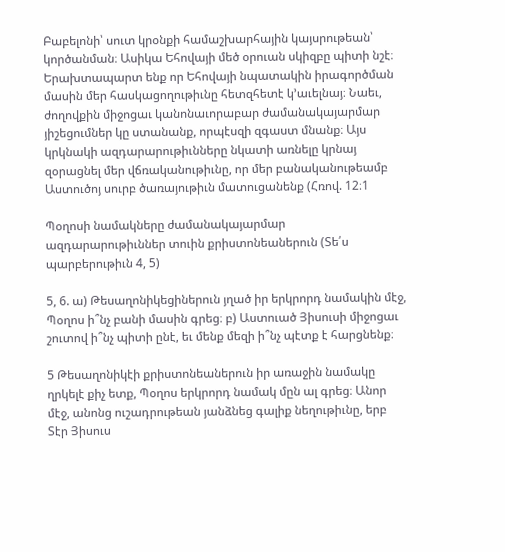Բաբելոնի՝ սուտ կրօնքի համաշխարհային կայսրութեան՝ կործանման։ Ասիկա Եհովայի մեծ օրուան սկիզբը պիտի նշէ։ Երախտապարտ ենք որ Եհովայի նպատակին իրագործման մասին մեր հասկացողութիւնը հետզհետէ կ’աւելնայ։ Նաեւ, ժողովքին միջոցաւ կանոնաւորաբար ժամանակայարմար յիշեցումներ կը ստանանք, որպէսզի զգաստ մնանք։ Այս կրկնակի ազդարարութիւնները նկատի առնելը կրնայ զօրացնել մեր վճռականութիւնը, որ մեր բանականութեամբ Աստուծոյ սուրբ ծառայութիւն մատուցանենք (Հռով. 12։1

Պօղոսի նամակները ժամանակայարմար ազդարարութիւններ տուին քրիստոնեաներուն (Տե՛ս պարբերութիւն 4, 5)

5, 6. ա) Թեսաղոնիկեցիներուն յղած իր երկրորդ նամակին մէջ, Պօղոս ի՞նչ բանի մասին գրեց։ բ) Աստուած Յիսուսի միջոցաւ շուտով ի՞նչ պիտի ընէ, եւ մենք մեզի ի՞նչ պէտք է հարցնենք։

5 Թեսաղոնիկէի քրիստոնեաներուն իր առաջին նամակը ղրկելէ քիչ ետք, Պօղոս երկրորդ նամակ մըն ալ գրեց։ Անոր մէջ, անոնց ուշադրութեան յանձնեց գալիք նեղութիւնը, երբ Տէր Յիսուս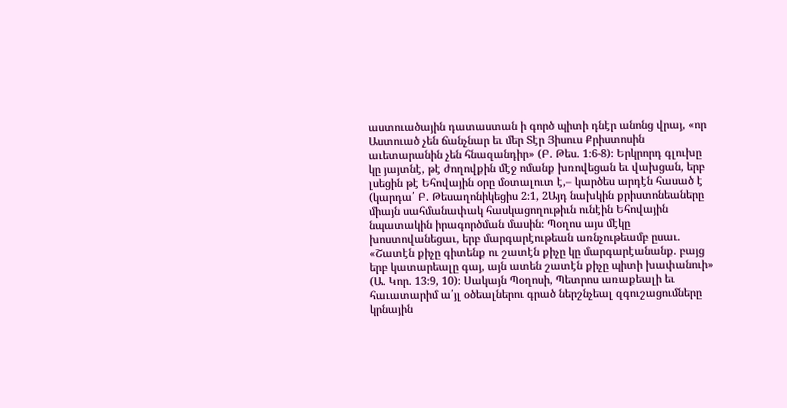աստուածային դատաստան ի գործ պիտի դնէր անոնց վրայ, «որ Աստուած չեն ճանչնար եւ մեր Տէր Յիսուս Քրիստոսին աւետարանին չեն հնազանդիր» (Բ. Թես. 1։6-8)։ Երկրորդ գլուխը կը յայտնէ, թէ ժողովքին մէջ ոմանք խռովեցան եւ վախցան, երբ լսեցին թէ Եհովային օրը մօտալուտ է,– կարծես արդէն հասած է (կարդա՛ Բ. Թեսաղոնիկեցիս 2։1, 2Այդ նախկին քրիստոնեաները միայն սահմանափակ հասկացողութիւն ունէին Եհովային նպատակին իրագործման մասին։ Պօղոս այս մէկը խոստովանեցաւ, երբ մարգարէութեան առնչութեամբ ըսաւ. «Շատէն քիչը գիտենք ու շատէն քիչը կը մարգարէանանք. բայց երբ կատարեալը գայ, այն ատեն շատէն քիչը պիտի խափանուի» (Ա. Կոր. 13։9, 10)։ Սակայն Պօղոսի, Պետրոս առաքեալի եւ հաւատարիմ ա՛յլ օծեալներու գրած ներշնչեալ զգուշացումները կրնային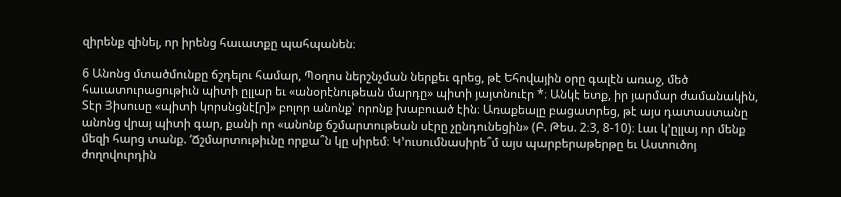զիրենք զինել, որ իրենց հաւատքը պահպանեն։

6 Անոնց մտածմունքը ճշդելու համար, Պօղոս ներշնչման ներքեւ գրեց, թէ Եհովային օրը գալէն առաջ, մեծ հաւատուրացութիւն պիտի ըլլար եւ «անօրէնութեան մարդը» պիտի յայտնուէր *։ Անկէ ետք, իր յարմար ժամանակին, Տէր Յիսուսը «պիտի կորսնցնէ[ր]» բոլոր անոնք՝ որոնք խաբուած էին։ Առաքեալը բացատրեց, թէ այս դատաստանը անոնց վրայ պիտի գար, քանի որ «անոնք ճշմարտութեան սէրը չընդունեցին» (Բ. Թես. 2։3, 8-10)։ Լաւ կ’ըլլայ որ մենք մեզի հարց տանք. ‘Ճշմարտութիւնը որքա՞ն կը սիրեմ։ Կ’ուսումնասիրե՞մ այս պարբերաթերթը եւ Աստուծոյ ժողովուրդին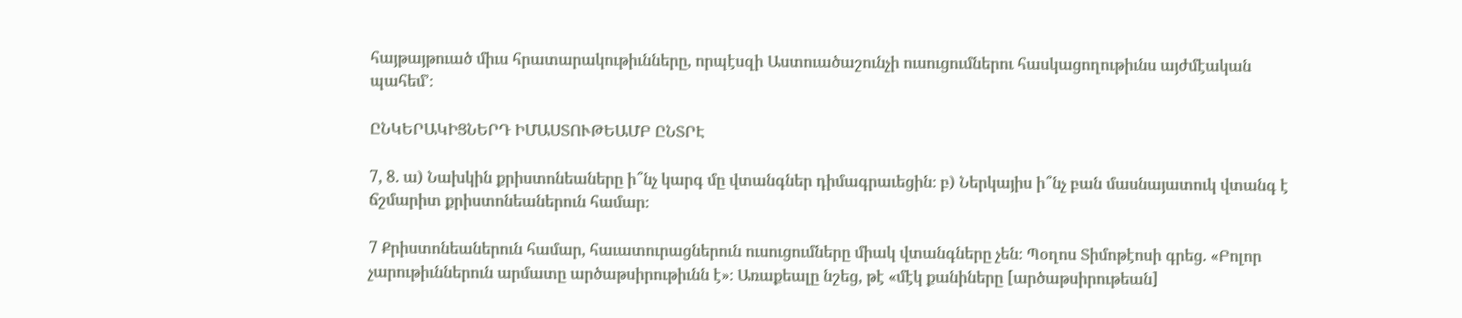հայթայթուած միւս հրատարակութիւնները, որպէսզի Աստուածաշունչի ուսուցումներու հասկացողութիւնս այժմէական պահեմ’։

ԸՆԿԵՐԱԿԻՑՆԵՐԴ ԻՄԱՍՏՈՒԹԵԱՄԲ ԸՆՏՐԷ

7, 8. ա) Նախկին քրիստոնեաները ի՞նչ կարգ մը վտանգներ դիմագրաւեցին։ բ) Ներկայիս ի՞նչ բան մասնայատուկ վտանգ է ճշմարիտ քրիստոնեաներուն համար։

7 Քրիստոնեաներուն համար, հաւատուրացներուն ուսուցումները միակ վտանգները չեն։ Պօղոս Տիմոթէոսի գրեց. «Բոլոր չարութիւններուն արմատը արծաթսիրութիւնն է»։ Առաքեալը նշեց, թէ «մէկ քանիները [արծաթսիրութեան]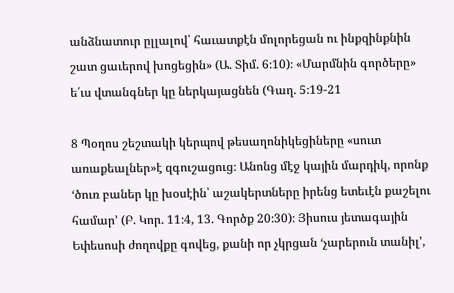անձնատուր ըլլալով՝ հաւատքէն մոլորեցան ու ինքզինքնին շատ ցաւերով խոցեցին» (Ա. Տիմ. 6։10)։ «Մարմնին գործերը» ե՛ւս վտանգներ կը ներկայացնեն (Գաղ. 5։19-21

8 Պօղոս շեշտակի կերպով թեսաղոնիկեցիները «սուտ առաքեալներ»է զգուշացուց։ Անոնց մէջ կային մարդիկ, որոնք ‘ծուռ բաներ կը խօսէին՝ աշակերտները իրենց ետեւէն քաշելու համար’ (Բ. Կոր. 11։4, 13. Գործք 20։30)։ Յիսուս յետագային Եփեսոսի ժողովքը գովեց, քանի որ չկրցան ‘չարերուն տանիլ’,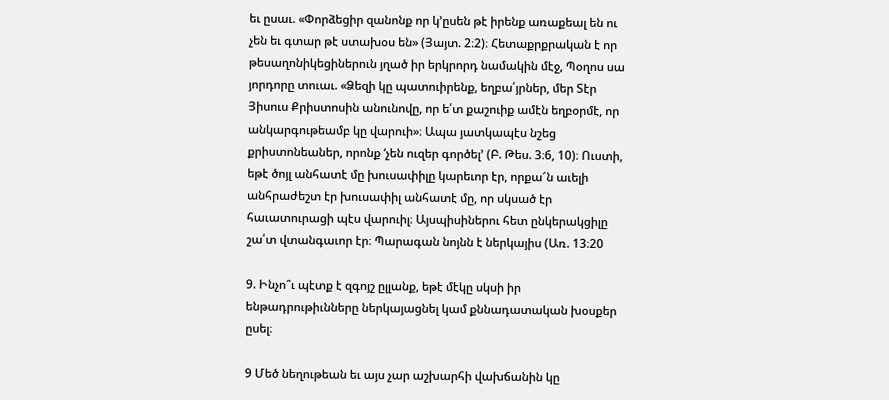եւ ըսաւ. «Փորձեցիր զանոնք որ կ’ըսեն թէ իրենք առաքեալ են ու չեն եւ գտար թէ ստախօս են» (Յայտ. 2։2)։ Հետաքրքրական է որ թեսաղոնիկեցիներուն յղած իր երկրորդ նամակին մէջ, Պօղոս սա յորդորը տուաւ. «Ձեզի կը պատուիրենք, եղբա՛յրներ, մեր Տէր Յիսուս Քրիստոսին անունովը, որ ե՛տ քաշուիք ամէն եղբօրմէ, որ անկարգութեամբ կը վարուի»։ Ապա յատկապէս նշեց քրիստոնեաներ, որոնք ‘չեն ուզեր գործել’ (Բ. Թես. 3։6, 10)։ Ուստի, եթէ ծոյլ անհատէ մը խուսափիլը կարեւոր էր, որքա՜ն աւելի անհրաժեշտ էր խուսափիլ անհատէ մը, որ սկսած էր հաւատուրացի պէս վարուիլ։ Այսպիսիներու հետ ընկերակցիլը շա՛տ վտանգաւոր էր։ Պարագան նոյնն է ներկայիս (Առ. 13։20

9. Ինչո՞ւ պէտք է զգոյշ ըլլանք, եթէ մէկը սկսի իր ենթադրութիւնները ներկայացնել կամ քննադատական խօսքեր ըսել։

9 Մեծ նեղութեան եւ այս չար աշխարհի վախճանին կը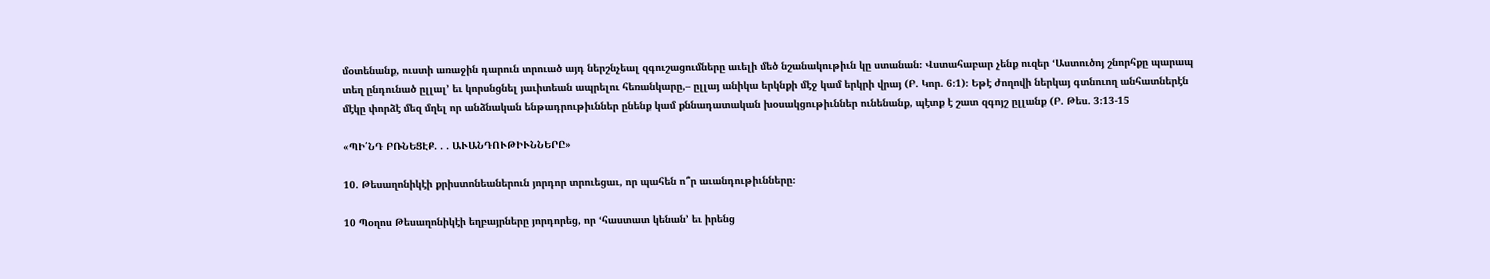մօտենանք, ուստի առաջին դարուն տրուած այդ ներշնչեալ զգուշացումները աւելի մեծ նշանակութիւն կը ստանան։ Վստահաբար չենք ուզեր ‘Աստուծոյ շնորհքը պարապ տեղ ընդունած ըլլալ’ եւ կորսնցնել յաւիտեան ապրելու հեռանկարը,– ըլլայ անիկա երկնքի մէջ կամ երկրի վրայ (Բ. Կոր. 6։1)։ Եթէ ժողովի ներկայ գտնուող անհատներէն մէկը փորձէ մեզ մղել որ անձնական ենթադրութիւններ ընենք կամ քննադատական խօսակցութիւններ ունենանք, պէտք է շատ զգոյշ ըլլանք (Բ. Թես. 3։13-15

«ՊԻ՛ՆԴ ԲՌՆԵՑԷՔ. . . ԱՒԱՆԴՈՒԹԻՒՆՆԵՐԸ»

10. Թեսաղոնիկէի քրիստոնեաներուն յորդոր տրուեցաւ, որ պահեն ո՞ր աւանդութիւնները։

10 Պօղոս Թեսաղոնիկէի եղբայրները յորդորեց, որ ‘հաստատ կենան’ եւ իրենց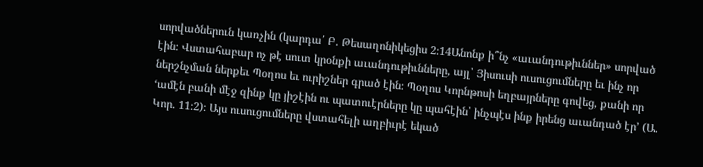սորվածներուն կառչին (կարդա՛ Բ. Թեսաղոնիկեցիս 2։14Անոնք ի՞նչ «աւանդութիւններ» սորված էին։ Վստահաբար ոչ թէ սուտ կրօնքի աւանդութիւնները, այլ՝ Յիսուսի ուսուցումները եւ ինչ որ ներշնչման ներքեւ Պօղոս եւ ուրիշներ գրած էին։ Պօղոս Կորնթոսի եղբայրները գովեց, քանի որ ‘ամէն բանի մէջ զինք կը յիշէին ու պատուէրները կը պահէին՝ ինչպէս ինք իրենց աւանդած էր’ (Ա. Կոր. 11։2)։ Այս ուսուցումները վստահելի աղբիւրէ եկած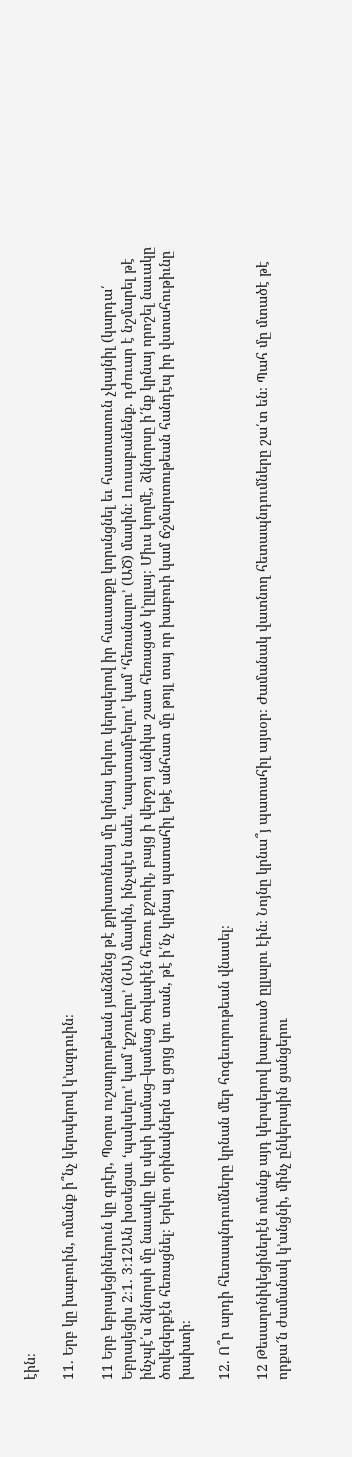էին։

11. Երբ կը խաբուին, ոմանք ի՞նչ կերպերով կ’ազդուին։

11 Երբ եբրայեցիներուն կը գրէր, Պօղոս ուշադրութեան յանձնեց թէ քրիստոնեայ մը կրնայ երկու կերպերով իր հաւատքը կորսնցնել եւ հաստատուն չկայնիլ (կարդա՛ Եբրայեցիս 2։1. 3։12Ան խօսեցաւ ‘պակսելու’ կամ ‘քշուելու’ (ՆԱ) մասին, ինչպէս նաեւ ‘ապստամբելու’ կամ ‘հեռանալու’ (ԱԾ) մասին։ Լուսաբանենք. դժուար է նշմարել թէ ինչպէ՛ս ձկնորսի մը նաւակը կը սկսի կամաց–կամաց ծովափէն հեռու քշուիլ, բայց ի վերջոյ անիկա շատ հեռացած կ’ըլլայ։ Միւս կողմէ, ձկնորսը ի՛նք կրնայ որոշել նաւակը ծովեզերքէն հեռացնել։ Երկու օրինակներն ալ ցոյց կու տան, թէ ի՛նչ կրնայ պատահիլ եթէ անհատ մը թոյլ տայ որ խաբուի կամ ճշմարտութեան հանդէպ իր վստահութիւնը խախտի։

12. Ո՞ր արդի հետապնդումները կրնան մեր հոգեւորութեան վնասել։

12 Թեսաղոնիկեցիներէն ոմանք այդ կերպերով խաբուած ըլլալու էին։ Նոյնը կրնա՞յ պատահիլ այսօր։ Ժամանակ վատնող հետապնդումները շա՛տ են։ Պահ մը մտածէ թէ որքա՜ն ժամանակ կ’անցնի, մինչ ընկերային ցանցերու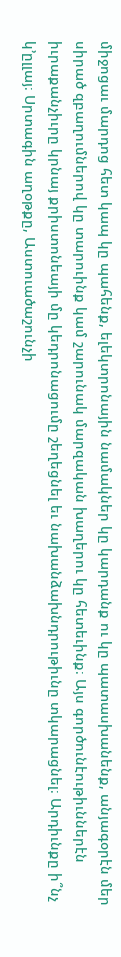միջոցաւ մարդոց հետ կապ կը պահենք, ելեկտրոնային նամակներ կը կարդանք ու կը պատասխանենք, անյագօրէն մեր սիրած զբաղումներով կը տարուինք կամ շարունակ մարզական խաղերու կը հետեւինք։ Այս գործունէութիւններէն իւրաքանչիւրը կրնայ քրիստոնեայի մը կեդրոնացումը շեղեցնել եւ նախանձախնդրութիւնը տկարացնել։ Արդիւնքը ի՞նչ կ’ըլլայ։ Սրտագին աղօթքը, Աստուածաշունչի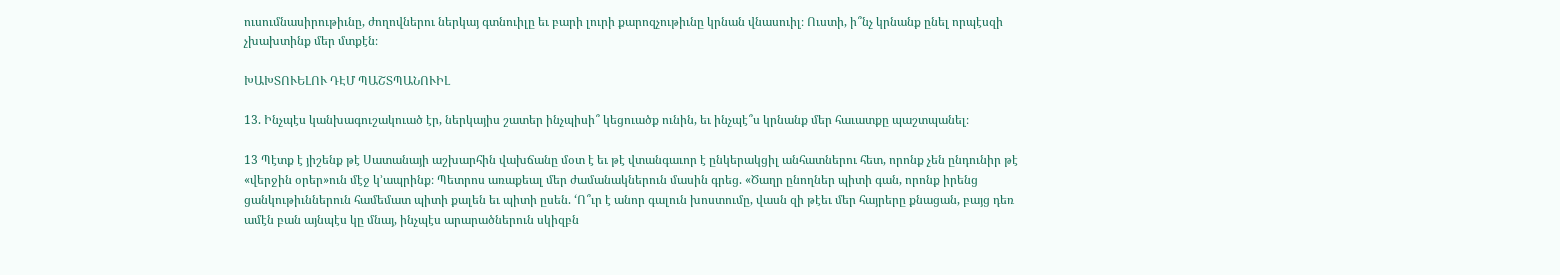ուսումնասիրութիւնը, ժողովներու ներկայ գտնուիլը եւ բարի լուրի քարոզչութիւնը կրնան վնասուիլ։ Ուստի, ի՞նչ կրնանք ընել որպէսզի չխախտինք մեր մտքէն։

ԽԱԽՏՈՒԵԼՈՒ ԴԷՄ ՊԱՇՏՊԱՆՈՒԻԼ

13. Ինչպէս կանխագուշակուած էր, ներկայիս շատեր ինչպիսի՞ կեցուածք ունին, եւ ինչպէ՞ս կրնանք մեր հաւատքը պաշտպանել։

13 Պէտք է յիշենք թէ Սատանայի աշխարհին վախճանը մօտ է եւ թէ վտանգաւոր է ընկերակցիլ անհատներու հետ, որոնք չեն ընդունիր թէ «վերջին օրեր»ուն մէջ կ’ապրինք։ Պետրոս առաքեալ մեր ժամանակներուն մասին գրեց. «Ծաղր ընողներ պիտի գան, որոնք իրենց ցանկութիւններուն համեմատ պիտի քալեն եւ պիտի ըսեն. ‘Ո՞ւր է անոր գալուն խոստումը, վասն զի թէեւ մեր հայրերը քնացան, բայց դեռ ամէն բան այնպէս կը մնայ, ինչպէս արարածներուն սկիզբն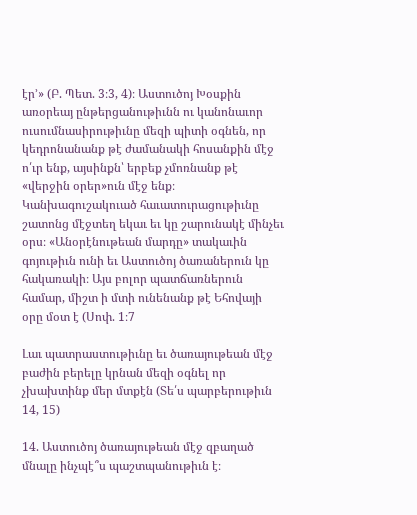էր’» (Բ. Պետ. 3։3, 4)։ Աստուծոյ Խօսքին առօրեայ ընթերցանութիւնն ու կանոնաւոր ուսումնասիրութիւնը մեզի պիտի օգնեն, որ կեդրոնանանք թէ ժամանակի հոսանքին մէջ ո՛ւր ենք, այսինքն՝ երբեք չմոռնանք թէ «վերջին օրեր»ուն մէջ ենք։ Կանխագուշակուած հաւատուրացութիւնը շատոնց մէջտեղ եկաւ եւ կը շարունակէ մինչեւ օրս։ «Անօրէնութեան մարդը» տակաւին գոյութիւն ունի եւ Աստուծոյ ծառաներուն կը հակառակի։ Այս բոլոր պատճառներուն համար, միշտ ի մտի ունենանք թէ Եհովայի օրը մօտ է (Սոփ. 1։7

Լաւ պատրաստութիւնը եւ ծառայութեան մէջ բաժին բերելը կրնան մեզի օգնել որ չխախտինք մեր մտքէն (Տե՛ս պարբերութիւն 14, 15)

14. Աստուծոյ ծառայութեան մէջ զբաղած մնալը ինչպէ՞ս պաշտպանութիւն է։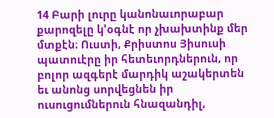14 Բարի լուրը կանոնաւորաբար քարոզելը կ’օգնէ որ չխախտինք մեր մտքէն։ Ուստի, Քրիստոս Յիսուսի պատուէրը իր հետեւորդներուն, որ բոլոր ազգերէ մարդիկ աշակերտեն եւ անոնց սորվեցնեն իր ուսուցումներուն հնազանդիլ,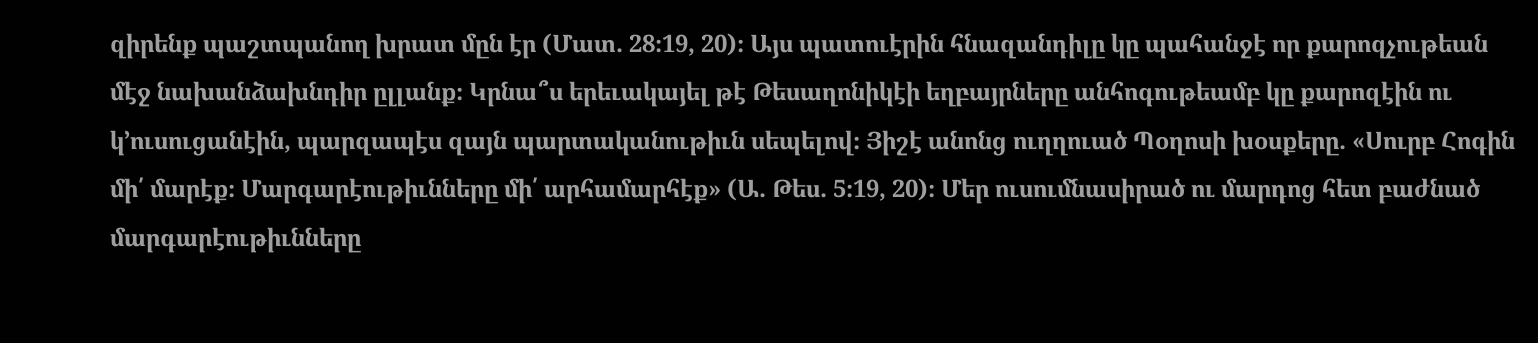զիրենք պաշտպանող խրատ մըն էր (Մատ. 28։19, 20)։ Այս պատուէրին հնազանդիլը կը պահանջէ որ քարոզչութեան մէջ նախանձախնդիր ըլլանք։ Կրնա՞ս երեւակայել թէ Թեսաղոնիկէի եղբայրները անհոգութեամբ կը քարոզէին ու կ’ուսուցանէին, պարզապէս զայն պարտականութիւն սեպելով։ Յիշէ անոնց ուղղուած Պօղոսի խօսքերը. «Սուրբ Հոգին մի՛ մարէք։ Մարգարէութիւնները մի՛ արհամարհէք» (Ա. Թես. 5։19, 20)։ Մեր ուսումնասիրած ու մարդոց հետ բաժնած մարգարէութիւնները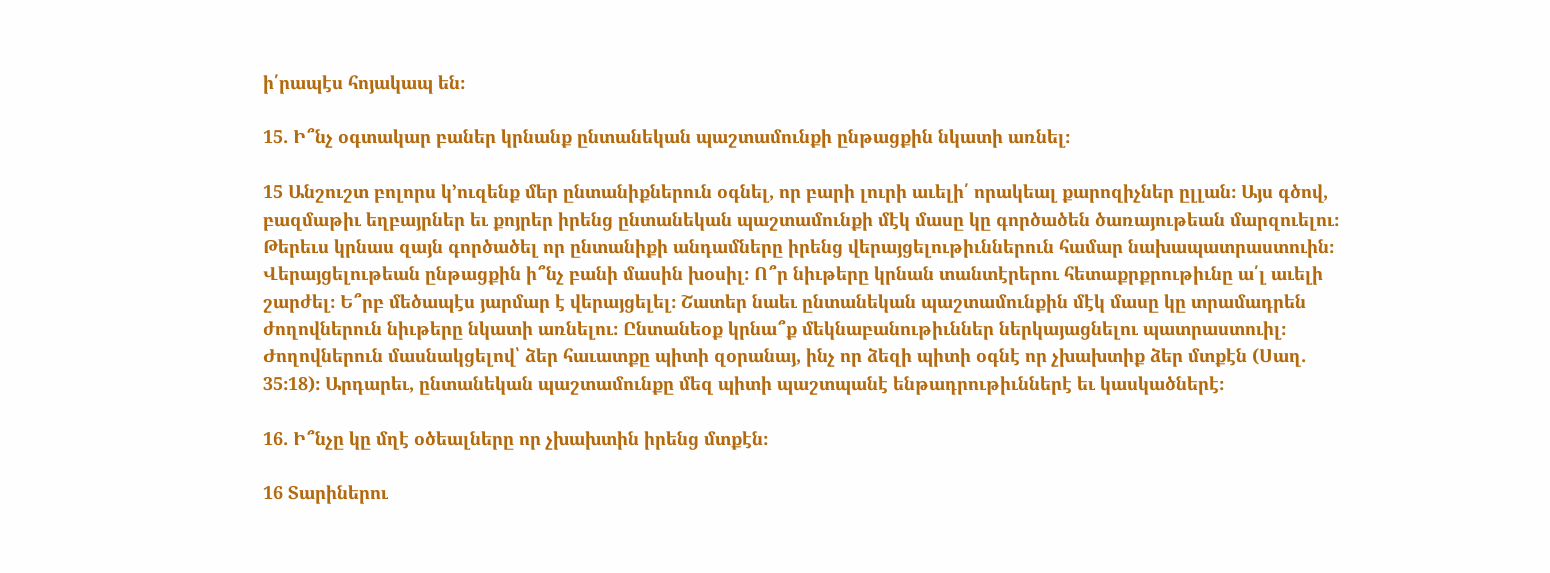ի՛րապէս հոյակապ են։

15. Ի՞նչ օգտակար բաներ կրնանք ընտանեկան պաշտամունքի ընթացքին նկատի առնել։

15 Անշուշտ բոլորս կ’ուզենք մեր ընտանիքներուն օգնել, որ բարի լուրի աւելի՛ որակեալ քարոզիչներ ըլլան։ Այս գծով, բազմաթիւ եղբայրներ եւ քոյրեր իրենց ընտանեկան պաշտամունքի մէկ մասը կը գործածեն ծառայութեան մարզուելու։ Թերեւս կրնաս զայն գործածել որ ընտանիքի անդամները իրենց վերայցելութիւններուն համար նախապատրաստուին։ Վերայցելութեան ընթացքին ի՞նչ բանի մասին խօսիլ։ Ո՞ր նիւթերը կրնան տանտէրերու հետաքրքրութիւնը ա՛լ աւելի շարժել։ Ե՞րբ մեծապէս յարմար է վերայցելել։ Շատեր նաեւ ընտանեկան պաշտամունքին մէկ մասը կը տրամադրեն ժողովներուն նիւթերը նկատի առնելու։ Ընտանեօք կրնա՞ք մեկնաբանութիւններ ներկայացնելու պատրաստուիլ։ Ժողովներուն մասնակցելով՝ ձեր հաւատքը պիտի զօրանայ, ինչ որ ձեզի պիտի օգնէ որ չխախտիք ձեր մտքէն (Սաղ. 35։18)։ Արդարեւ, ընտանեկան պաշտամունքը մեզ պիտի պաշտպանէ ենթադրութիւններէ եւ կասկածներէ։

16. Ի՞նչը կը մղէ օծեալները որ չխախտին իրենց մտքէն։

16 Տարիներու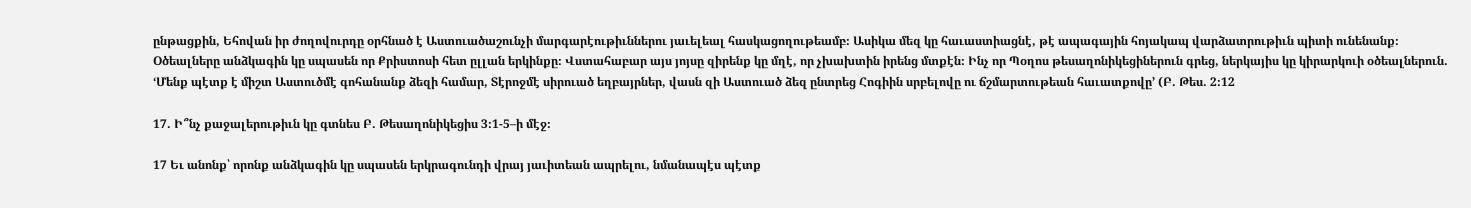ընթացքին, Եհովան իր ժողովուրդը օրհնած է Աստուածաշունչի մարգարէութիւններու յաւելեալ հասկացողութեամբ։ Ասիկա մեզ կը հաւաստիացնէ, թէ ապագային հոյակապ վարձատրութիւն պիտի ունենանք։ Օծեալները անձկագին կը սպասեն որ Քրիստոսի հետ ըլլան երկինքը։ Վստահաբար այս յոյսը զիրենք կը մղէ, որ չխախտին իրենց մտքէն։ Ինչ որ Պօղոս թեսաղոնիկեցիներուն գրեց, ներկայիս կը կիրարկուի օծեալներուն. ‘Մենք պէտք է միշտ Աստուծմէ գոհանանք ձեզի համար, Տէրոջմէ սիրուած եղբայրներ, վասն զի Աստուած ձեզ ընտրեց Հոգիին սրբելովը ու ճշմարտութեան հաւատքովը’ (Բ. Թես. 2։12

17. Ի՞նչ քաջալերութիւն կը գտնես Բ. Թեսաղոնիկեցիս 3։1-5–ի մէջ։

17 Եւ անոնք՝ որոնք անձկագին կը սպասեն երկրագունդի վրայ յաւիտեան ապրելու, նմանապէս պէտք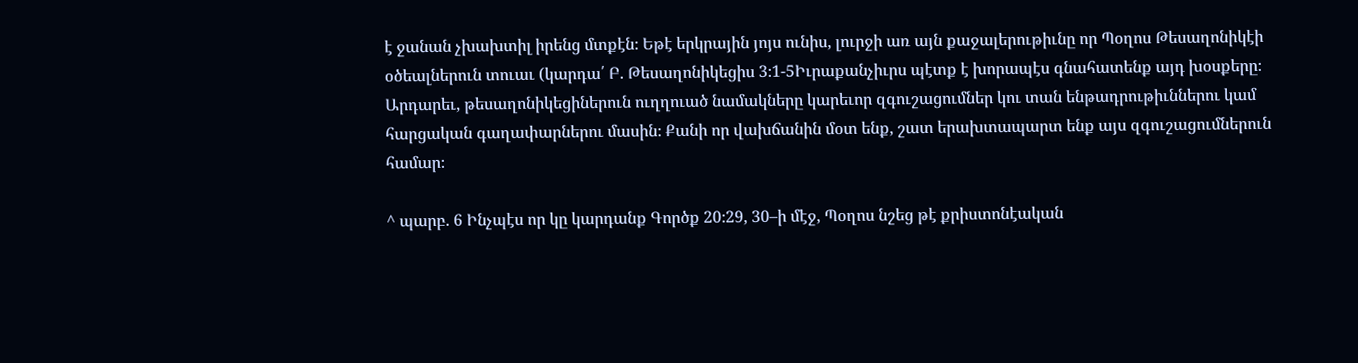է ջանան չխախտիլ իրենց մտքէն։ Եթէ երկրային յոյս ունիս, լուրջի առ այն քաջալերութիւնը որ Պօղոս Թեսաղոնիկէի օծեալներուն տուաւ (կարդա՛ Բ. Թեսաղոնիկեցիս 3։1-5Իւրաքանչիւրս պէտք է խորապէս գնահատենք այդ խօսքերը։ Արդարեւ, թեսաղոնիկեցիներուն ուղղուած նամակները կարեւոր զգուշացումներ կու տան ենթադրութիւններու կամ հարցական գաղափարներու մասին։ Քանի որ վախճանին մօտ ենք, շատ երախտապարտ ենք այս զգուշացումներուն համար։

^ պարբ. 6 Ինչպէս որ կը կարդանք Գործք 20։29, 30–ի մէջ, Պօղոս նշեց թէ քրիստոնէական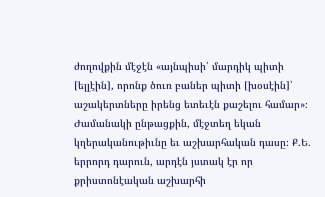ժողովքին մէջէն «այնպիսի՛ մարդիկ պիտի [ելլէին], որոնք ծուռ բաներ պիտի [խօսէին]՝ աշակերտները իրենց ետեւէն քաշելու համար»։ Ժամանակի ընթացքին, մէջտեղ եկան կղերականութիւնը եւ աշխարհական դասը։ Ք.Ե. երրորդ դարուն, արդէն յստակ էր որ քրիստոնէական աշխարհի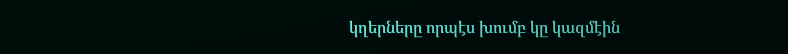կղերները որպէս խումբ կը կազմէին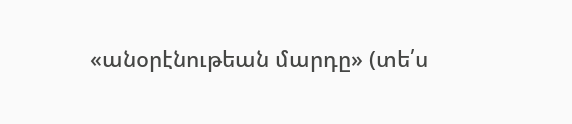«անօրէնութեան մարդը» (տե՛ս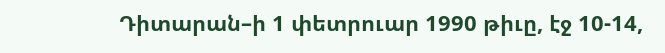Դիտարան–ի 1 փետրուար 1990 թիւը, էջ 10-14,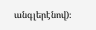անգլերէնով)։